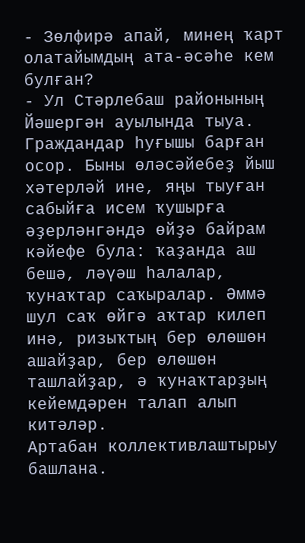- Зөлфирә апай, минең ҡарт олатайымдың ата-әсәһе кем булған?
- Ул Стәрлебаш районының Йәшергән ауылында тыуа. Граждандар һуғышы барған осор. Быны өләсәйебеҙ йыш хәтерләй ине, яңы тыуған сабыйға исем ҡушырға әҙерләнгәндә өйҙә байрам кәйефе була: ҡаҙанда аш бешә, ләүәш һалалар, ҡунаҡтар саҡыралар. Әммә шул саҡ өйгә аҡтар килеп инә, ризыҡтың бер өлөшөн ашайҙар, бер өлөшөн ташлайҙар, ә ҡунаҡтарҙың кейемдәрен талап алып китәләр.
Артабан коллективлаштырыу башлана.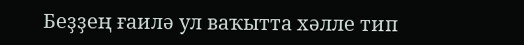Беҙҙең ғаилә ул ваҡытта хәлле тип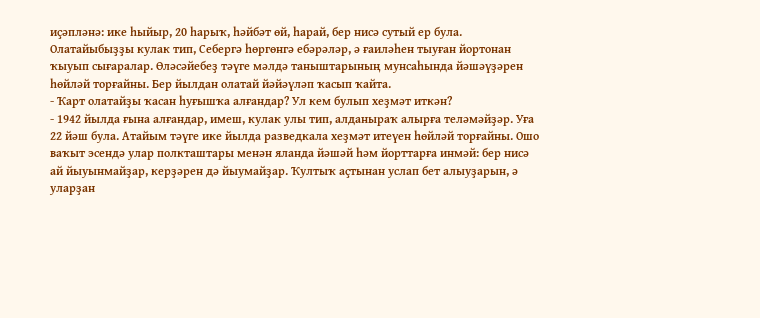иҫәпләнә: ике һыйыр, 20 һарыҡ, һәйбәт өй, һарай, бер нисә сутый ер була. Олатайыбыҙҙы кулак тип, Себергә һөргөнгә ебәрәләр, ә ғаиләһен тыуған йортонан ҡыуып сығаралар. Өләсәйебеҙ тәүге мәлдә таныштарының мунсаһында йәшәүҙәрен һөйләй торғайны. Бер йылдан олатай йәйәүләп ҡасып ҡайта.
- Ҡарт олатайҙы ҡасан һуғышҡа алғандар? Ул кем булып хеҙмәт иткән?
- 1942 йылда ғына алғандар, имеш, кулак улы тип, алданыраҡ алырға теләмәйҙәр. Уға 22 йәш була. Атайым тәүге ике йылда разведкала хеҙмәт итеүен һөйләй торғайны. Ошо ваҡыт эсендә улар полкташтары менән яланда йәшәй һәм йорттарға инмәй: бер нисә ай йыуынмайҙар, керҙәрен дә йыумайҙар. Ҡултыҡ аҫтынан услап бет алыуҙарын, ә уларҙан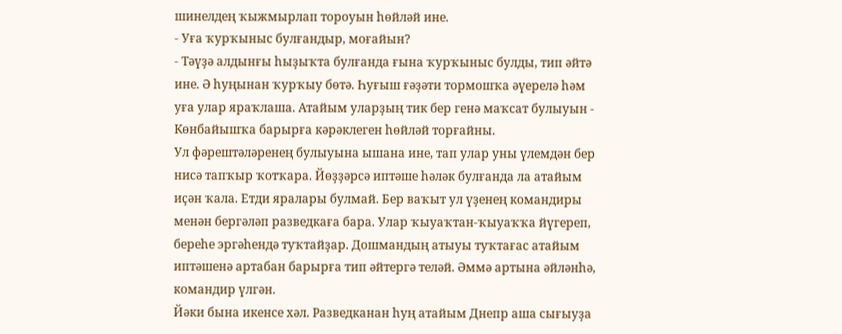шинелдең ҡыжмырлап тороуын һөйләй ине.
- Уға ҡурҡыныс булғандыр, моғайын?
- Тәүҙә алдынғы һыҙыҡта булғанда ғына ҡурҡыныс булды, тип әйтә ине. Ә һуңынан ҡурҡыу бөтә. Һуғыш ғәҙәти тормошҡа әүерелә һәм уға улар яраҡлаша. Атайым уларҙың тик бер генә маҡсат булыуын - Көнбайышҡа барырға кәрәклеген һөйләй торғайны.
Ул фәрештәләренең булыуына ышана ине, тап улар уны үлемдән бер нисә тапҡыр ҡотҡара. Йөҙҙәрсә иптәше һәләк булғанда ла атайым иҫән ҡала. Етди яралары булмай. Бер ваҡыт ул үҙенең командиры менән бергәләп разведкаға бара. Улар ҡыуаҡтан-ҡыуаҡҡа йүгереп, береһе эргәһендә туҡтайҙар. Дошмандың атыуы туҡтағас атайым иптәшенә артабан барырға тип әйтергә теләй. Әммә артына әйләнһә, командир үлгән.
Йәки бына икенсе хәл. Разведканан һуң атайым Днепр аша сығыуҙа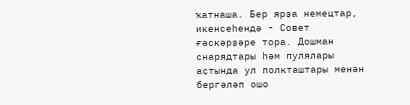ҡатнаша. Бер ярҙа немецтар, икенсеһендә - Совет ғәскәрҙәре тора. Дошман снарядтары һәм пулялары аҫтында ул полкташтары менән бергәләп ошо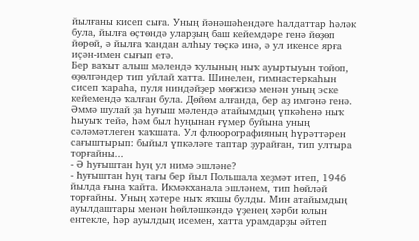йылғаны кисеп сыға. Уның йәнәшәһендәге һалдаттар һәләк була, йылға өҫтөндә уларҙың баш кейемдәре генә йөҙөп йөрөй, ә йылға ҡандан алһыу төҫкә инә, ә ул икенсе ярға иҫән-имен сығып етә.
Бер ваҡыт алыш мәлендә ҡулының ныҡ ауыртыуын тойоп, өҙөлгәндер тип уйлай хатта. Шинелен, гимнастеркаһын сисеп ҡараһа, пуля ниндәйҙер мөғжизә менән уның эске кейемендә ҡалған була. Дөйөм алғанда, бер аҙ имгәнә генә. Әммә шулай ҙа һуғыш мәлендә атайымдың үпкәһенә ныҡ һыуыҡ тейә, һәм был һуңынан ғүмер буйына уның сәләмәтлеген ҡаҡшата. Ул флюорографияның һүрәттәрен сағыштырып: быйыл үпкәләге таптар ҙурайған, тип ултыра торғайны...
- Ә һуғыштан һуң ул нимә эшләне?
- Һуғыштан һуң тағы бер йыл Польшала хеҙмәт итеп, 1946 йылда ғына ҡайта. Икмәкханала эшләнем, тип һөйләй торғайны. Уның хәтере ныҡ яҡшы булды. Мин атайымдың ауылдаштары менән һөйләшкәндә үҙенең хәрби юлын ентекле, һәр ауылдың исемен, хатта урамдарҙы әйтеп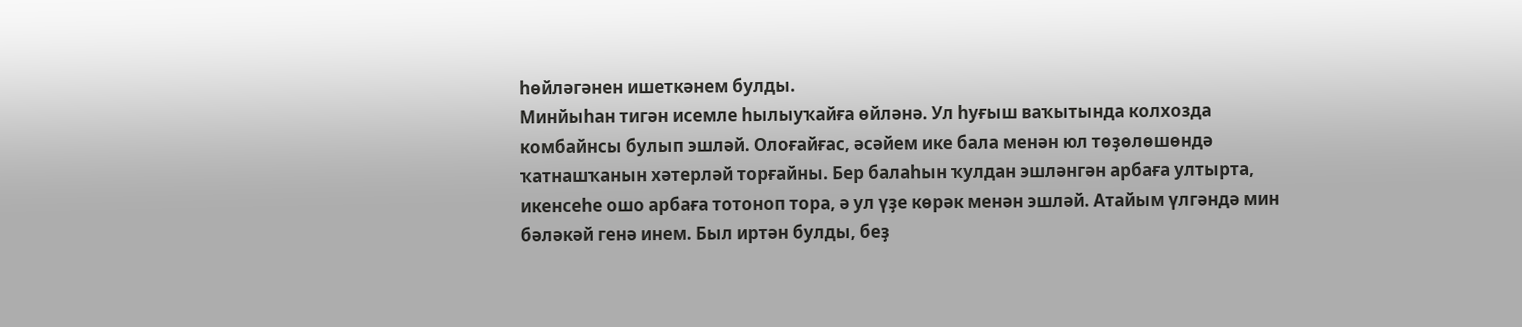һөйләгәнен ишеткәнем булды.
Минйыһан тигән исемле һылыуҡайға өйләнә. Ул һуғыш ваҡытында колхозда комбайнсы булып эшләй. Олоғайғас, әсәйем ике бала менән юл төҙөлөшөндә ҡатнашҡанын хәтерләй торғайны. Бер балаһын ҡулдан эшләнгән арбаға ултырта, икенсеһе ошо арбаға тотоноп тора, ә ул үҙе көрәк менән эшләй. Атайым үлгәндә мин бәләкәй генә инем. Был иртән булды, беҙ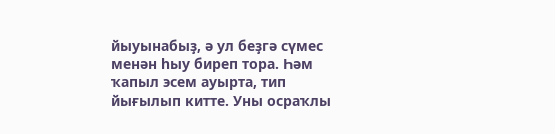йыуынабыҙ, ә ул беҙгә сүмес менән һыу биреп тора. Һәм ҡапыл эсем ауырта, тип йығылып китте. Уны осраҡлы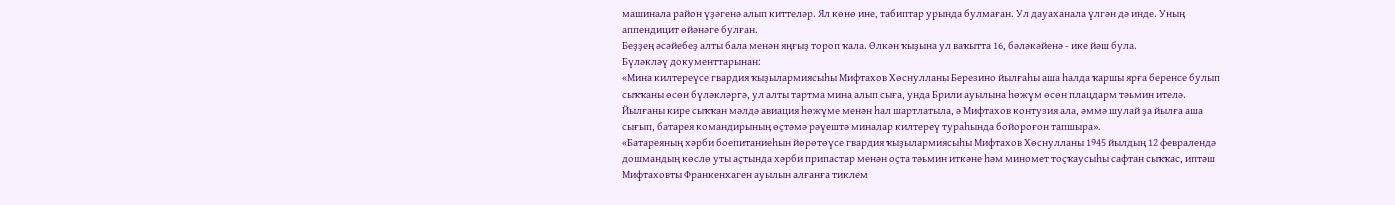машинала район үҙәгенә алып киттеләр. Ял көнө ине, табиптар урында булмаған. Ул дауаханала үлгән дә инде. Уның аппендицит өйәнәге булған.
Беҙҙең әсәйебеҙ алты бала менән яңғыҙ тороп ҡала. Өлкән ҡыҙына ул ваҡытта 16, бәләкәйенә - ике йәш була.
Бүләкләү документтарынан:
«Мина килтереүсе гвардия ҡыҙылармиясыһы Мифтахов Хөснулланы Березино йылғаһы аша һалда ҡаршы ярға беренсе булып сыҡҡаны өсөн бүләкләргә, ул алты тартма мина алып сыға, унда Брили ауылына һөжүм өсөн плацдарм тәьмин ителә. Йылғаны кире сыҡҡан мәлдә авиация һөжүме менән һал шартлатыла, ә Мифтахов контузия ала, әммә шулай ҙа йылға аша сығып, батарея командирының өҫтәмә рәүештә миналар килтереү тураһында бойороғон тапшыра».
«Батареяның хәрби боепитаниеһын йөрөтөүсе гвардия ҡыҙылармиясыһы Мифтахов Хөснулланы 1945 йылдың 12 февралендә дошмандың көслө уты аҫтында хәрби припастар менән оҫта тәьмин иткәне һәм миномет тоҫҡаусыһы сафтан сыҡҡас, иптәш Мифтаховты Франкенхаген ауылын алғанға тиклем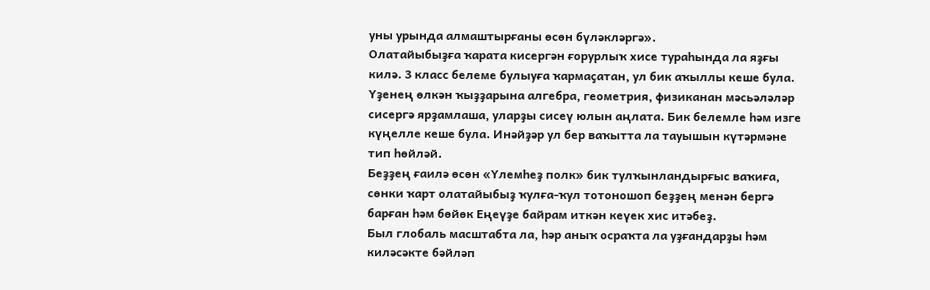уны урында алмаштырғаны өсөн бүләкләргә».
Олатайыбыҙға ҡарата кисергән ғорурлыҡ хисе тураһында ла яҙғы килә. 3 класс белеме булыуға ҡармаҫатан, ул бик аҡыллы кеше була. Үҙенең өлкән ҡыҙҙарына алгебра, геометрия, физиканан мәсьәләләр сисергә ярҙамлаша, уларҙы сисеү юлын аңлата. Бик белемле һәм изге күңелле кеше була. Инәйҙәр ул бер ваҡытта ла тауышын күтәрмәне тип һөйләй.
Беҙҙең ғаилә өсөн «Үлемһеҙ полк» бик тулҡынландырғыс ваҡиға, сөнки ҡарт олатайыбыҙ ҡулға-ҡул тотоношоп беҙҙең менән бергә барған һәм бөйөк Еңеүҙе байрам иткән кеүек хис итәбеҙ.
Был глобаль масштабта ла, һәр аныҡ осраҡта ла уҙғандарҙы һәм киләсәкте бәйләп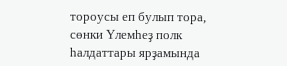тороусы еп булып тора, сөнки Үлемһеҙ полк һалдаттары ярҙамында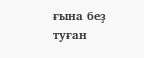ғына беҙ туған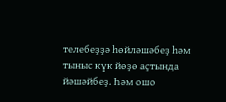телебеҙҙә һөйләшәбеҙ һәм тыныс күк йөҙө аҫтында йәшәйбеҙ. Һәм ошо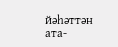йәһәттән ата-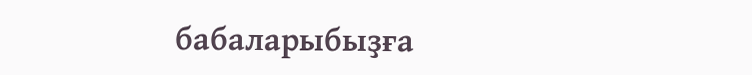бабаларыбыҙға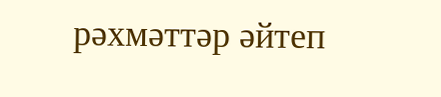рәхмәттәр әйтеп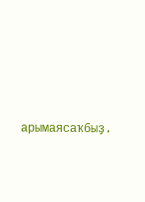арымаясаҡбыҙ.